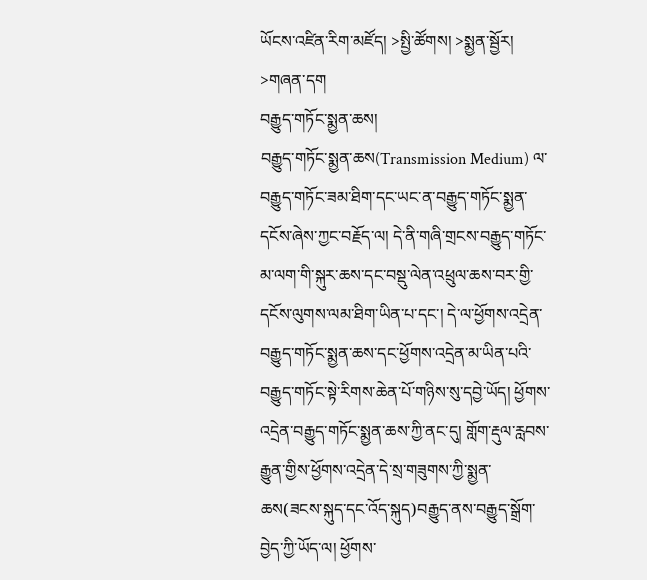ཡོངས་འཛིན་རིག་མཛོད། >སྤྱི་ཚོགས། >སྨྱན་སྦྱོར། >གཞན་དག
བརྒྱུད་གཏོང་སྨྱན་ཆས།
བརྒྱུད་གཏོང་སྨྱན་ཆས(Transmission Medium) ལ་བརྒྱུད་གཏོང་ཟམ་ཐིག་དང་ཡང་ན་བརྒྱུད་གཏོང་སྨྱན་དངོས་ཞེས་ཀྱང་བརྗོད་ལ། དེ་ནི་གཞི་གྲངས་བརྒྱུད་གཏོང་མ་ལག་གི་སྐུར་ཆས་དང་བསྡུ་ལེན་འཕྲུལ་ཆས་བར་གྱི་དངོས་ལུགས་ལམ་ཐིག་ཡིན་པ་དང་། དེ་ལ་ཕྱོགས་འདྲེན་བརྒྱུད་གཏོང་སྨྱན་ཆས་དང་ཕྱོགས་འདྲེན་མ་ཡིན་པའི་བརྒྱུད་གཏོང་སྟེ་རིགས་ཆེན་པོ་གཉིས་སུ་དབྱེ་ཡོད། ཕྱོགས་འདྲེན་བརྒྱུད་གཏོང་སྨྱན་ཆས་ཀྱི་ནང་དུ། གློག་རྡུལ་རླབས་རྒྱུན་གྱིས་ཕྱོགས་འདྲེན་དེ་སྲ་གཟུགས་ཀྱི་སྨྱན་ཆས(ཟངས་སྐུད་དང་འོད་སྐུད)བརྒྱུད་ནས་བརྒྱུད་སྒྲོག་བྱེད་ཀྱི་ཡོད་ལ། ཕྱོགས་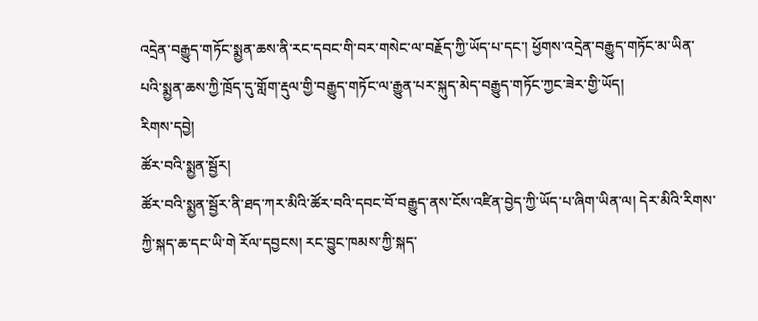འདྲེན་བརྒྱུད་གཏོང་སྨྱན་ཆས་ནི་རང་དབང་གི་བར་གསེང་ལ་བརྗོད་ཀྱི་ཡོད་པ་དང་། ཕྱོགས་འདྲེན་བརྒྱུད་གཏོང་མ་ཡིན་པའི་སྨྱན་ཆས་ཀྱི་ཁྲོད་དུ་གློག་རྡུལ་གྱི་བརྒྱུད་གཏོང་ལ་རྒྱུན་པར་སྐུད་མེད་བརྒྱུད་གཏོང་ཀྱང་ཟེར་གྱི་ཡོད།
རིགས་དབྱེ།
ཚོར་བའི་སྨྱན་སྦྱོར།
ཚོར་བའི་སྨྱན་སྦྱོར་ནི་ཐད་ཀར་མིའི་ཚོར་བའི་དབང་བོ་བརྒྱུད་ནས་ངོས་འཛིན་བྱེད་ཀྱི་ཡོད་པ་ཞིག་ཡིན་ལ། དེར་མིའི་རིགས་ཀྱི་སྐད་ཆ་དང་ཡི་གེ རོལ་དབྱངས། རང་བྱུང་ཁམས་ཀྱི་སྐད་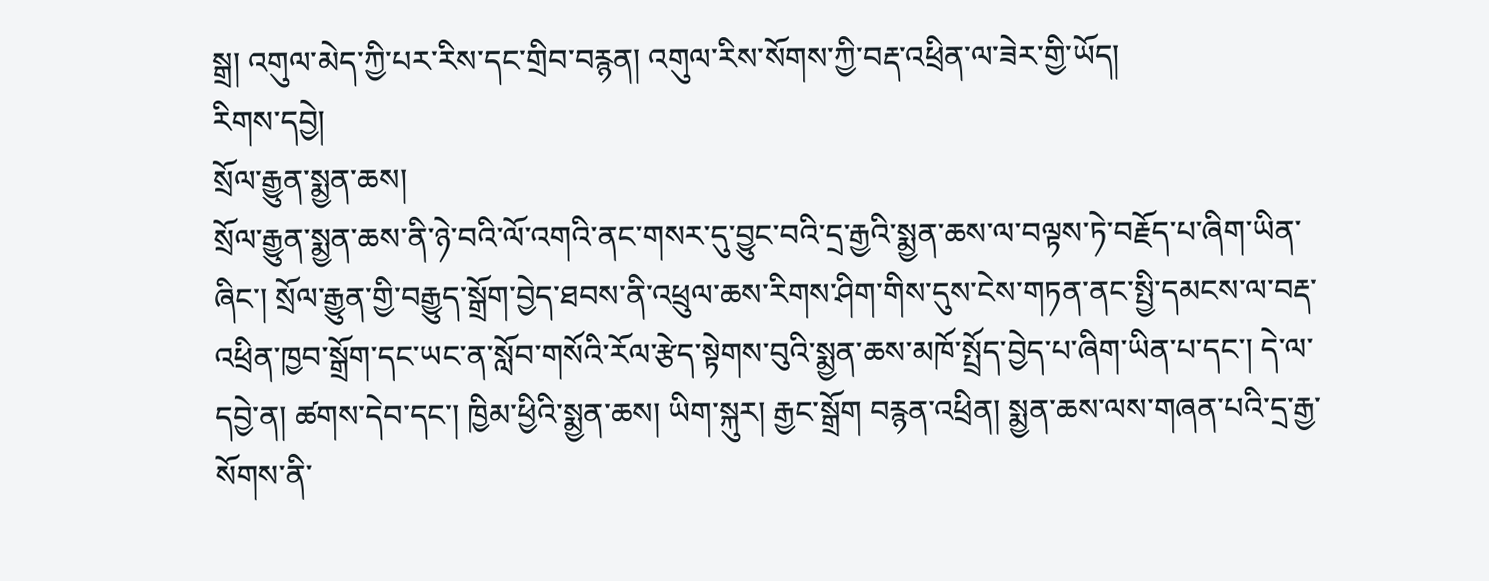སྒྲ། འགུལ་མེད་ཀྱི་པར་རིས་དང་གྲིབ་བརྙན། འགུལ་རིས་སོགས་ཀྱི་བརྡ་འཕྲིན་ལ་ཟེར་གྱི་ཡོད།
རིགས་དབྱེ།
སྲོལ་རྒྱུན་སྨྱན་ཆས།
སྲོལ་རྒྱུན་སྨྱན་ཆས་ནི་ཉེ་བའི་ལོ་འགའི་ནང་གསར་དུ་བྱུང་བའི་དྲ་རྒྱའི་སྨྱན་ཆས་ལ་བལྟས་ཏེ་བརྗོད་པ་ཞིག་ཡིན་ཞིང་། སྲོལ་རྒྱུན་གྱི་བརྒྱུད་སྒྲོག་བྱེད་ཐབས་ནི་འཕྲུལ་ཆས་རིགས་ཤིག་གིས་དུས་ངེས་གཏན་ནང་སྤྱི་དམངས་ལ་བརྡ་འཕྲིན་ཁྱབ་སྒྲོག་དང་ཡང་ན་སློབ་གསོའི་རོལ་རྩེད་སྟེགས་བུའི་སྨྱན་ཆས་མཁོ་སྤྲོད་བྱེད་པ་ཞིག་ཡིན་པ་དང་། དེ་ལ་དབྱེ་ན། ཚགས་དེབ་དང་། ཁྱིམ་ཕྱིའི་སྨྱན་ཆས། ཡིག་སྐུར། རྒྱང་སྒྲོག བརྙན་འཕྲིན། སྨྱན་ཆས་ལས་གཞན་པའི་དྲ་རྒྱ་སོགས་ནི་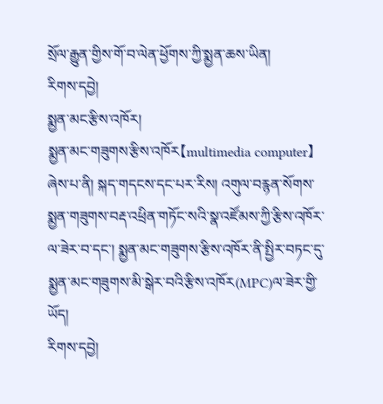སྲོལ་རྒྱུན་གྱིས་གོ་བ་ལེན་ཕྱོགས་ཀྱི་སྨྱན་ཆས་ཡིན།
རིགས་དབྱེ།
སྨྱན་མང་རྩིས་འཁོར།
སྨྱན་མང་གཟུགས་རྩིས་འཁོར【multimedia computer】ཞེས་པ་ནི། སྐད་གདངས་དང་པར་རིས། འགུལ་བརྙན་སོགས་སྨྱན་གཟུགས་བརྡ་འཕྲིན་གཏོང་སའི་སྣ་འཛོམས་ཀྱི་རྩིས་འཁོར་ལ་ཟེར་བ་དང་། སྨྱན་མང་གཟུགས་རྩིས་འཁོར་ནི་སྤྱིར་བཏང་དུ་སྨྱན་མང་གཟུགས་མི་སྒེར་བའི་རྩིས་འཁོར(MPC)ལ་ཟེར་གྱི་ཡོད།
རིགས་དབྱེ།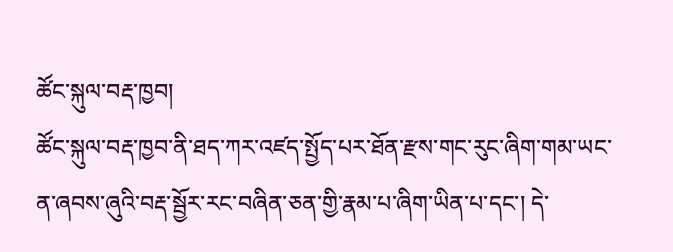ཚོང་སྐུལ་བརྡ་ཁྱབ།
ཚོང་སྐུལ་བརྡ་ཁྱབ་ནི་ཐད་ཀར་འཛད་སྤྱོད་པར་ཐོན་རྫས་གང་རུང་ཞིག་གམ་ཡང་ན་ཞབས་ཞུའི་བརྡ་སྦྱོར་རང་བཞིན་ཅན་གྱི་རྣམ་པ་ཞིག་ཡིན་པ་དང་། དེ་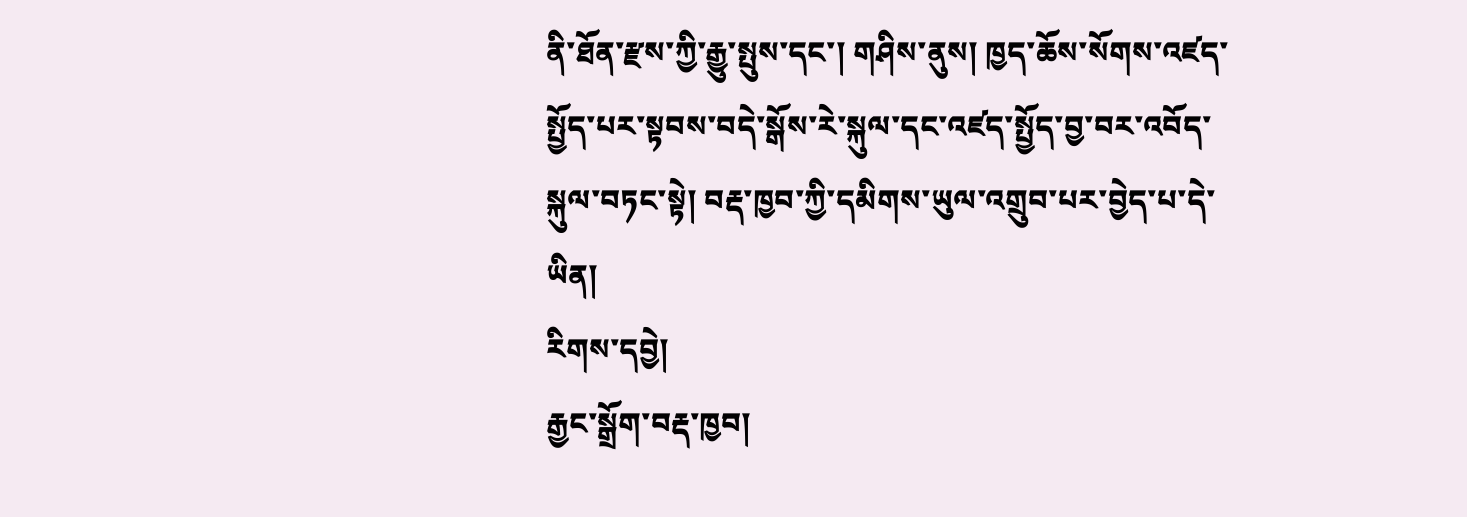ནི་ཐོན་རྫས་ཀྱི་རྒྱུ་སྤུས་དང་། གཤིས་ནུས། ཁྱད་ཆོས་སོགས་འཛད་སྤྱོད་པར་སྟབས་བདེ་སྒོས་རེ་སྐུལ་དང་འཛད་སྤྱོད་བྱ་བར་འབོད་སྐུལ་བཏང་སྟེ། བརྡ་ཁྱབ་ཀྱི་དམིགས་ཡུལ་འགྲུབ་པར་བྱེད་པ་དེ་ཡིན།
རིགས་དབྱེ།
རྒྱང་སྒྲོག་བརྡ་ཁྱབ།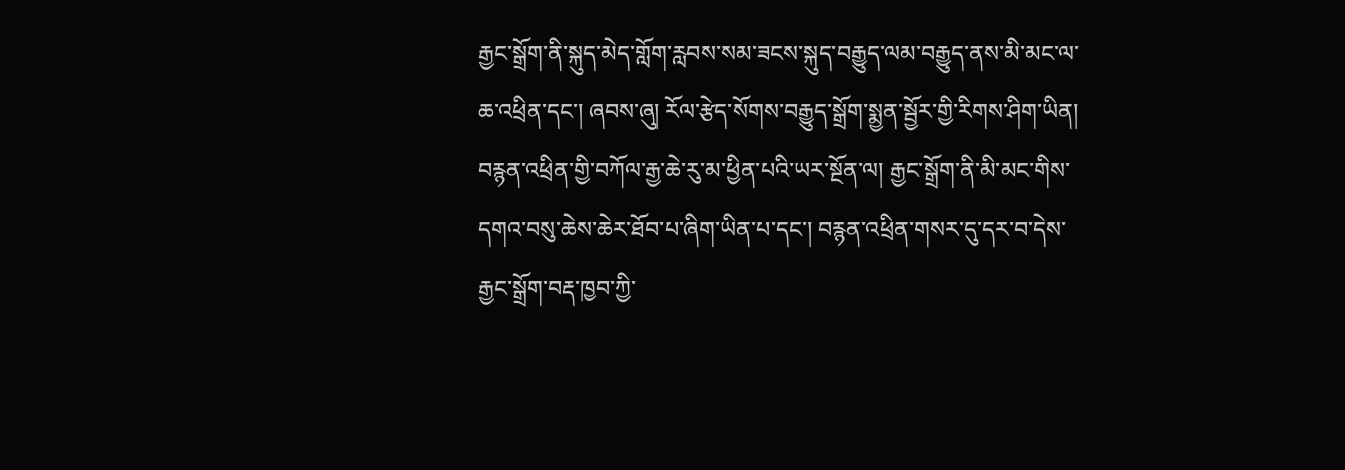རྒྱང་སྒྲོག་ནི་སྐུད་མེད་གློག་རླབས་སམ་ཟངས་སྐུད་བརྒྱུད་ལམ་བརྒྱུད་ནས་མི་མང་ལ་ཆ་འཕྲིན་དང་། ཞབས་ཞུ། རོལ་རྩེད་སོགས་བརྒྱུད་སྒྲོག་སྨྱན་སྦྱོར་གྱི་རིགས་ཤིག་ཡིན། བརྙན་འཕྲིན་གྱི་བཀོལ་རྒྱ་ཆེ་རུ་མ་ཕྱིན་པའི་ཡར་སྔོན་ལ། རྒྱང་སྒྲོག་ནི་མི་མང་གིས་དགའ་བསུ་ཆེས་ཆེར་ཐོབ་པ་ཞིག་ཡིན་པ་དང་། བརྙན་འཕྲིན་གསར་དུ་དར་བ་དེས་རྒྱང་སྒྲོག་བརྡ་ཁྱབ་ཀྱི་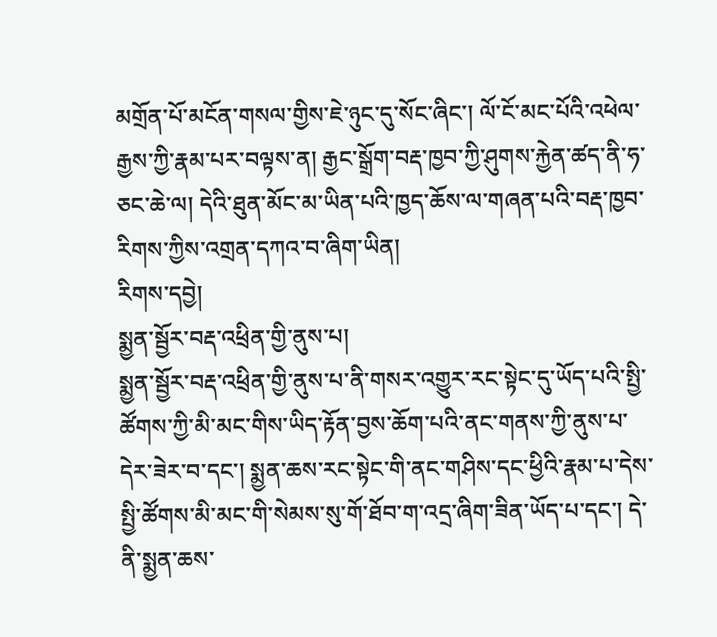མགྲོན་པོ་མངོན་གསལ་གྱིས་ཇེ་ཉུང་དུ་སོང་ཞིང་། ལོ་ངོ་མང་པོའི་འཕེལ་རྒྱས་ཀྱི་རྣམ་པར་བལྟས་ན། རྒྱང་སྒྲོག་བརྡ་ཁྱབ་ཀྱི་ཤུགས་རྐྱེན་ཚད་ནི་ཧ་ཅང་ཆེ་ལ། དེའི་ཐུན་མོང་མ་ཡིན་པའི་ཁྱད་ཆོས་ལ་གཞན་པའི་བརྡ་ཁྱབ་རིགས་ཀྱིས་འགྲན་དཀའ་བ་ཞིག་ཡིན།
རིགས་དབྱེ།
སྨྱན་སྦྱོར་བརྡ་འཕྲིན་གྱི་ནུས་པ།
སྨྱན་སྦྱོར་བརྡ་འཕྲིན་གྱི་ནུས་པ་ནི་གསར་འགྱུར་རང་སྟེང་དུ་ཡོད་པའི་སྤྱི་ཚོགས་ཀྱི་མི་མང་གིས་ཡིད་རྟོན་བྱས་ཆོག་པའི་ནང་གནས་ཀྱི་ནུས་པ་དེར་ཟེར་བ་དང་། སྨྱན་ཆས་རང་སྟེང་གི་ནང་གཤིས་དང་ཕྱིའི་རྣམ་པ་དེས་སྤྱི་ཚོགས་མི་མང་གི་སེམས་སུ་གོ་ཐོབ་ག་འདྲ་ཞིག་ཟིན་ཡོད་པ་དང་། དེ་ནི་སྨྱན་ཆས་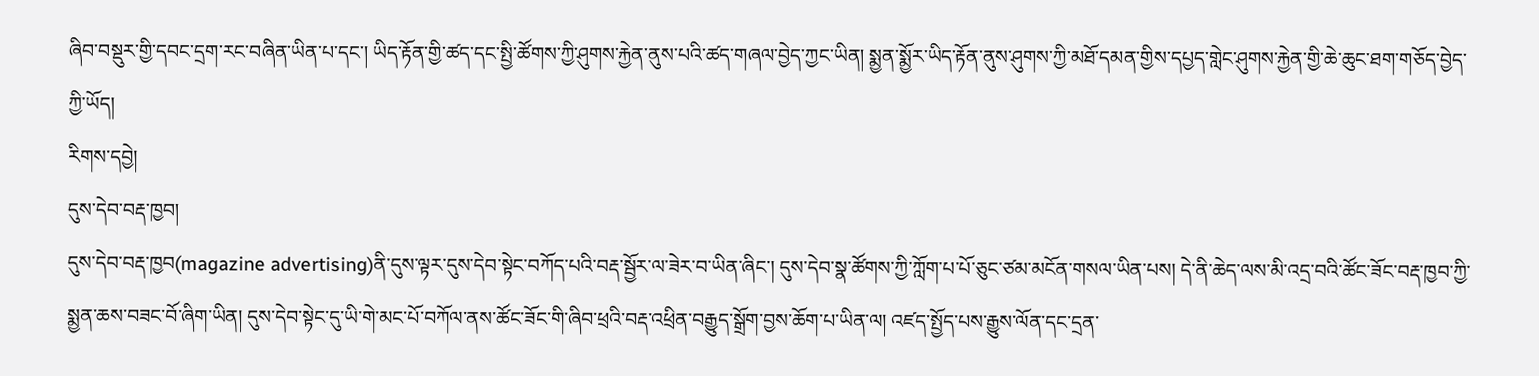ཞིབ་བསྡུར་གྱི་དབང་དྲག་རང་བཞིན་ཡིན་པ་དང་། ཡིད་རྟོན་གྱི་ཚད་དང་སྤྱི་ཚོགས་ཀྱི་ཤུགས་རྐྱེན་ནུས་པའི་ཚད་གཞལ་བྱེད་ཀྱང་ཡིན། སྨྱན་སྨྱོར་ཡིད་རྟོན་ནུས་ཤུགས་ཀྱི་མཐོ་དམན་གྱིས་དཔྱད་གླེང་ཤུགས་རྐྱེན་གྱི་ཆེ་ཆུང་ཐག་གཅོད་བྱེད་ཀྱི་ཡོད།
རིགས་དབྱེ།
དུས་དེབ་བརྡ་ཁྱབ།
དུས་དེབ་བརྡ་ཁྱབ(magazine advertising)ནི་དུས་ལྟར་དུས་དེབ་སྟེང་བཀོད་པའི་བརྡ་སྦྱོར་ལ་ཟེར་བ་ཡིན་ཞིང་། དུས་དེབ་སྣ་ཚོགས་ཀྱི་ཀློག་པ་པོ་ཅུང་ཙམ་མངོན་གསལ་ཡིན་པས། དེ་ནི་ཆེད་ལས་མི་འདྲ་བའི་ཚོང་ཟོང་བརྡ་ཁྱབ་ཀྱི་སྨྱན་ཆས་བཟང་བོ་ཞིག་ཡིན། དུས་དེབ་སྟེང་དུ་ཡི་གེ་མང་པོ་བཀོལ་ནས་ཚོང་ཟོང་གི་ཞིབ་ཕྲའི་བརྡ་འཕྲིན་བརྒྱུད་སྒྲོག་བྱས་ཆོག་པ་ཡིན་ལ། འཛད་སྤྱོད་པས་རྒྱུས་ལོན་དང་དྲན་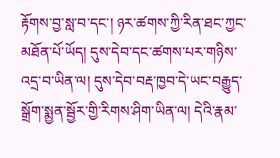རྟོགས་བྱ་སླ་བ་དང་། ཉར་ཚགས་ཀྱི་རིན་ཐང་ཀྱང་མཐོན་པོ་ཡོད། དུས་དེབ་དང་ཚགས་པར་གཉིས་འདྲ་བ་ཡིན་ལ། དུས་དེབ་བརྡ་ཁྱབ་དེ་ཡང་བརྒྱུད་སྒྲོག་སྨྱན་སྦྱོར་གྱི་རིགས་ཤིག་ཡིན་ལ། དེའི་རྣམ་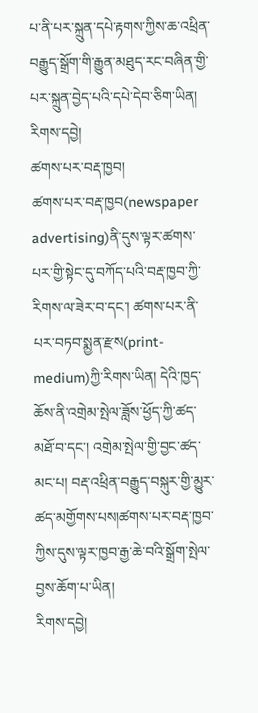པ་ནི་པར་སྐྲུན་དཔེ་རྟགས་ཀྱིས་ཆ་འཕྲིན་བརྒྱུད་སྒྲོག་གི་རྒྱུན་མཐུད་རང་བཞིན་གྱི་པར་སྐྲུན་བྱེད་པའི་དཔེ་དེབ་ཅིག་ཡིན།
རིགས་དབྱེ།
ཚགས་པར་བརྡ་ཁྱབ།
ཚགས་པར་བརྡ་ཁྱབ(newspaper advertising)ནི་དུས་ལྟར་ཚགས་པར་གྱི་སྟེང་དུ་བཀོད་པའི་བརྡ་ཁྱབ་ཀྱི་རིགས་ལ་ཟེར་བ་དང་། ཚགས་པར་ནི་པར་བཏབ་སྨྱན་རྫས(print-medium)ཀྱི་རིགས་ཡིན། དེའི་ཁྱད་ཆོས་ནི་འགྲེམ་སྤེལ་ཟློས་ཕྱོད་ཀྱི་ཚད་མཐོ་བ་དང་། འགྲེམ་སྤེལ་གྱི་བྱང་ཚད་མང་པ། བརྡ་འཕྲིན་བརྒྱུད་བསྐུར་གྱི་མྱུར་ཚད་མགྱོགས་པས།ཚགས་པར་བརྡ་ཁྱབ་ཀྱིས་དུས་ལྟར་ཁྱབ་རྒྱ་ཆེ་བའི་སྒྲོག་སྤེལ་བྱས་ཆོག་པ་ཡིན།
རིགས་དབྱེ།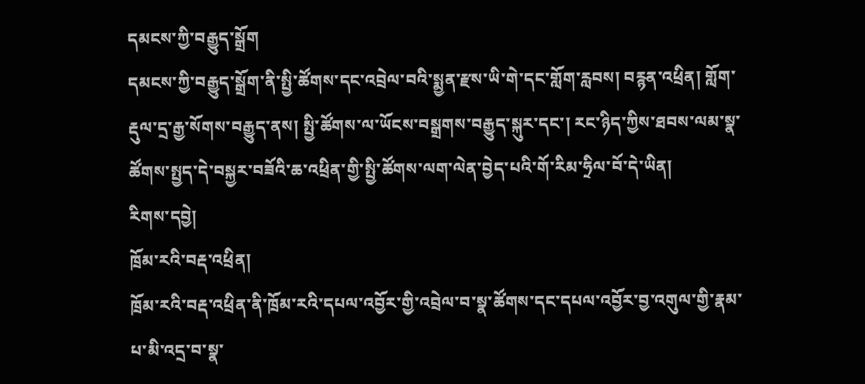དམངས་ཀྱི་བརྒྱུད་སྒྲོག
དམངས་ཀྱི་བརྒྱུད་སྒྲོག་ནི་སྤྱི་ཚོགས་དང་འབྲེལ་བའི་སྨྱན་རྫས་ཡི་གེ་དང་གློག་རླབས། བརྙན་འཕྲིན། གློག་རྡུལ་དྲ་རྒྱ་སོགས་བརྒྱུད་ནས། སྤྱི་ཚོགས་ལ་ཡོངས་བསྒྲགས་བརྒྱུད་སྐུར་དང་། རང་ཉིད་ཀྱིས་ཐབས་ལམ་སྣ་ཚོགས་སྤྱད་དེ་བསྐྱར་བཟོའི་ཆ་འཕྲིན་གྱི་སྤྱི་ཚོགས་ལག་ལེན་བྱེད་པའི་གོ་རིམ་ཧྲིལ་བོ་དེ་ཡིན།
རིགས་དབྱེ།
ཁྲོམ་རའི་བརྡ་འཕྲིན།
ཁྲོམ་རའི་བརྡ་འཕྲིན་ནི་ཁྲོམ་རའི་དཔལ་འབྱོར་གྱི་འབྲེལ་བ་སྣ་ཚོགས་དང་དཔལ་འབྱོར་བྱ་འགུལ་གྱི་རྣམ་པ་མི་འདྲ་བ་སྣ་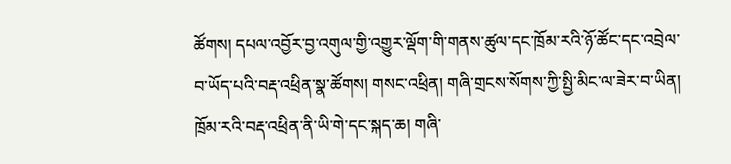ཚོགས། དཔལ་འབྱོར་བྱ་འགུལ་གྱི་འགྱུར་ལྡོག་གི་གནས་ཚུལ་དང་ཁྲོམ་རའི་ཉོ་ཚོང་དང་འབྲེལ་བ་ཡོད་པའི་བརྡ་འཕྲིན་སྣ་ཚོགས། གསང་འཕྲིན། གཞི་གྲངས་སོགས་ཀྱི་སྤྱི་མིང་ལ་ཟེར་བ་ཡིན། ཁྲོམ་རའི་བརྡ་འཕྲིན་ནི་ཡི་གེ་དང་སྐད་ཆ། གཞི་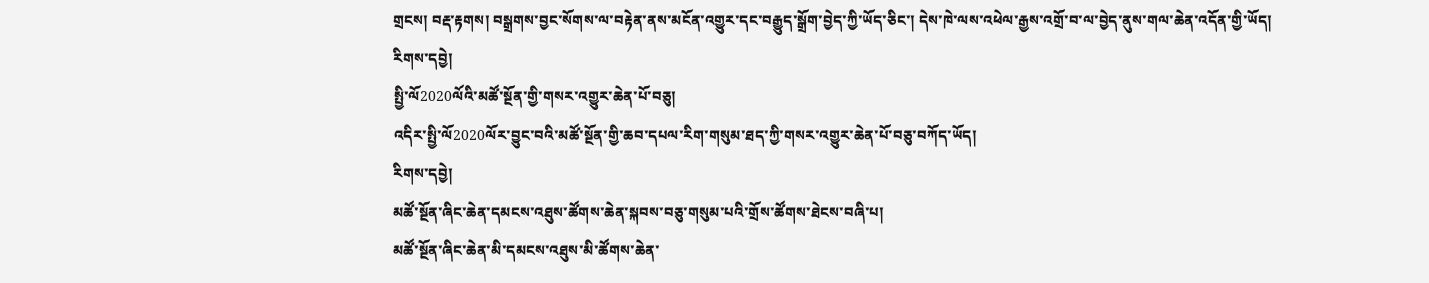གྲངས། བརྡ་རྟགས། བསྒྲགས་བྱང་སོགས་ལ་བརྟེན་ནས་མངོན་འགྱུར་དང་བརྒྱུད་སྒྲོག་བྱེད་ཀྱི་ཡོད་ཅིང་། དེས་ཁེ་ལས་འཕེལ་རྒྱས་འགྲོ་བ་ལ་བྱེད་ནུས་གལ་ཆེན་འདོན་གྱི་ཡོད།
རིགས་དབྱེ།
སྤྱི་ལོ2020ལོའི་མཚོ་སྔོན་གྱི་གསར་འགྱུར་ཆེན་པོ་བཅུ།
འདིར་སྤྱི་ལོ2020ལོར་བྱུང་བའི་མཚོ་སྔོན་གྱི་ཆབ་དཔལ་རིག་གསུམ་ཐད་ཀྱི་གསར་འགྱུར་ཆེན་པོ་བཅུ་བཀོད་ཡོད།
རིགས་དབྱེ།
མཚོ་སྔོན་ཞིང་ཆེན་དམངས་འཐུས་ཚོགས་ཆེན་སྐབས་བཅུ་གསུམ་པའི་གྲོས་ཚོགས་ཐེངས་བཞི་པ།
མཚོ་སྔོན་ཞིང་ཆེན་མི་དམངས་འཐུས་མི་ཚོགས་ཆེན་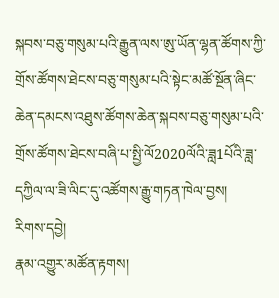སྐབས་བཅུ་གསུམ་པའི་རྒྱུན་ལས་ཨུ་ཡོན་ལྷན་ཚོགས་ཀྱི་གྲོས་ཚོགས་ཐེངས་བཅུ་གསུམ་པའི་སྟེང་མཚོ་སྔོན་ཞིང་ཆེན་དམངས་འཐུས་ཚོགས་ཆེན་སྐབས་བཅུ་གསུམ་པའི་གྲོས་ཚོགས་ཐེངས་བཞི་པ་སྤྱི་ལོ2020ལོའི་ཟླ1པོའི་ཟླ་དཀྱིལ་ལ་ཟི་ལིང་དུ་འཚོགས་རྒྱུ་གཏན་ཁེལ་བྱས།
རིགས་དབྱེ།
རྣམ་འགྱུར་མཚོན་རྟགས།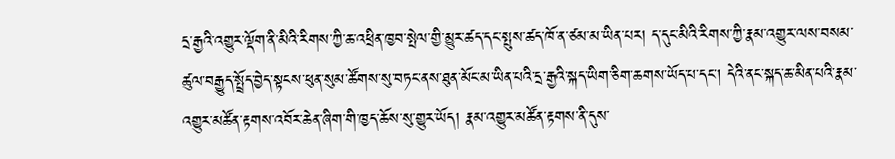དྲ་རྒྱའི་འགྱུར་ལྡོག་ནི་མིའི་རིགས་ཀྱི་ཆ་འཕྲིན་ཁྱབ་སྤེལ་གྱི་མྱུར་ཚད་དང་སྤུས་ཚད་ཁོ་ན་ཙམ་མ་ཡིན་པར། ད་དུང་མིའི་རིགས་ཀྱི་རྣམ་འགྱུར་ལས་བསམ་ཚུལ་བརྒྱུད་སྤྲོད་བྱེད་སྟངས་ཕུན་སུམ་ཚོགས་སུ་བཏང་ནས་ཐུན་མོང་མ་ཡིན་པའི་དྲ་རྒྱའི་སྐད་ཡིག་ཅིག་ཆགས་ཡོད་པ་དང་། དེའི་ནང་སྐད་ཆ་མིན་པའི་རྣམ་འགྱུར་མཚོན་རྟགས་འབོར་ཆེན་ཞིག་གི་ཁྱད་ཆོས་སུ་གྱུར་ཡོད། རྣམ་འགྱུར་མཚོན་རྟགས་ནི་དུས་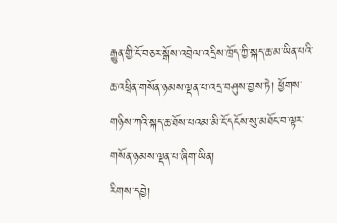རྒྱུན་གྱི་ངོ་བཅར་སྒོས་འབྲེལ་འདྲིས་ཁྲོད་ཀྱི་སྐད་ཆ་མ་ཡིན་པའི་ཆ་འཕྲིན་གསོན་ཉམས་ལྡན་པ་འདྲ་བཤུས་བྱས་ཏེ། ཕྱོགས་གཉིས་ཀའི་སྐད་ཆ་ཐོས་པའམ་མི་ངོ་དངོས་སུ་མཐོང་བ་ལྟར་གསོན་ཉམས་ལྡན་པ་ཞིག་ཡིན།
རིགས་དབྱེ།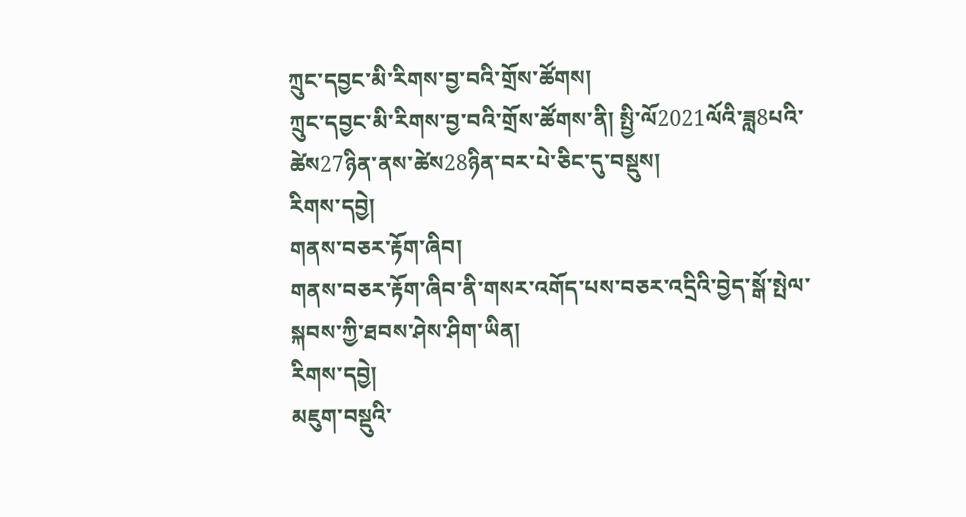ཀྲུང་དབྱང་མི་རིགས་བྱ་བའི་གྲོས་ཚོགས།
ཀྲུང་དབྱང་མི་རིགས་བྱ་བའི་གྲོས་ཚོགས་ནི། སྤྱི་ལོ2021ལོའི་ཟླ8པའི་ཚེས27ཉིན་ནས་ཚེས28ཉིན་བར་པེ་ཅིང་དུ་བསྡུས།
རིགས་དབྱེ།
གནས་བཅར་རྟོག་ཞིབ།
གནས་བཅར་རྟོག་ཞིབ་ནི་གསར་འགོད་པས་བཅར་འདྲིའི་བྱེད་སྒོ་སྤེལ་སྐབས་ཀྱི་ཐབས་ཤེས་ཤིག་ཡིན།
རིགས་དབྱེ།
མཇུག་བསྡུའི་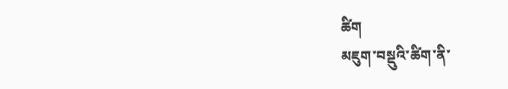ཚིག
མཇུག་བསྡུའི་ཚིག་ནི་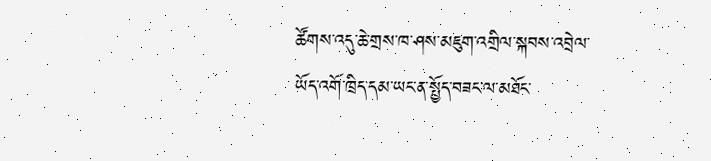ཚོགས་འདུ་ཆེ་གྲས་ཁ་ཤས་མཇུག་འགྲིལ་སྐབས་འབྲེལ་ཡོད་འགོ་ཁྲིད་དམ་ཡང་ན་སྤྱོད་བཟང་ལ་མཐོང་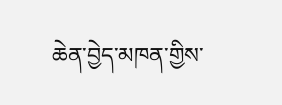ཆེན་བྱེད་མཁན་གྱིས་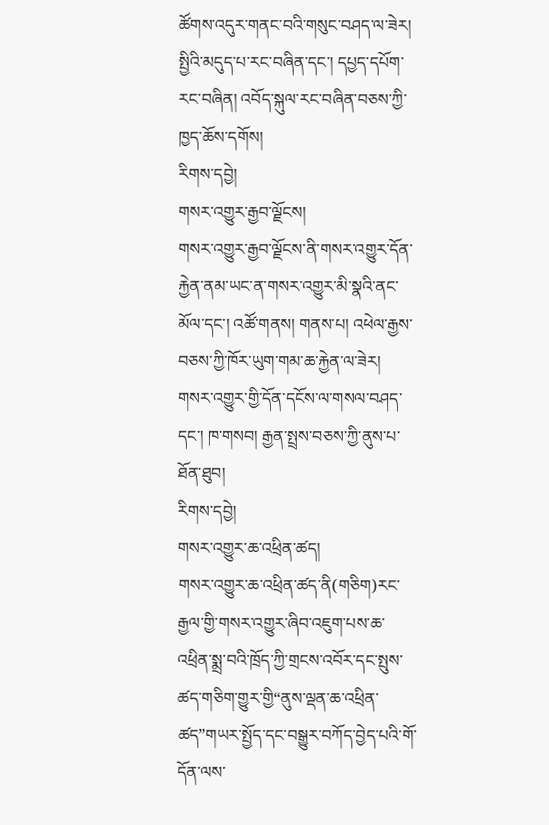ཚོགས་འདུར་གནང་བའི་གསུང་བཤད་ལ་ཟེར། སྤྱིའི་མདུད་པ་རང་བཞིན་དང་། དཔྱད་དཔོག་རང་བཞིན། འབོད་སྐུལ་རང་བཞིན་བཅས་ཀྱི་ཁྱད་ཆོས་དགོས།
རིགས་དབྱེ།
གསར་འགྱུར་རྒྱབ་ལྗོངས།
གསར་འགྱུར་རྒྱབ་ལྗོངས་ནི་གསར་འགྱུར་དོན་རྐྱེན་ནམ་ཡང་ན་གསར་འགྱུར་མི་སྣའི་ནང་མོལ་དང་། འཚོ་གནས། གནས་པ། འཕེལ་རྒྱས་བཅས་ཀྱི་ཁོར་ཡུག་གམ་ཆ་རྐྱེན་ལ་ཟེར། གསར་འགྱུར་གྱི་དོན་དངོས་ལ་གསལ་བཤད་དང་། ཁ་གསབ། རྒྱན་སྤྲས་བཅས་ཀྱི་ནུས་པ་ཐོན་ཐུབ།
རིགས་དབྱེ།
གསར་འགྱུར་ཆ་འཕྲིན་ཚད།
གསར་འགྱུར་ཆ་འཕྲིན་ཚད་ནི(གཅིག)རང་རྒྱལ་གྱི་གསར་འགྱུར་ཞིབ་འཇུག་པས་ཆ་འཕྲིན་སྨྲ་བའི་ཁྲོད་ཀྱི་གྲངས་འབོར་དང་སྤུས་ཚད་གཅིག་གྱུར་གྱི“ནུས་ལྡན་ཆ་འཕྲིན་ཚད”གཡར་སྤྱོད་དང་བསྒྱུར་བཀོད་བྱེད་པའི་གོ་དོན་ལས་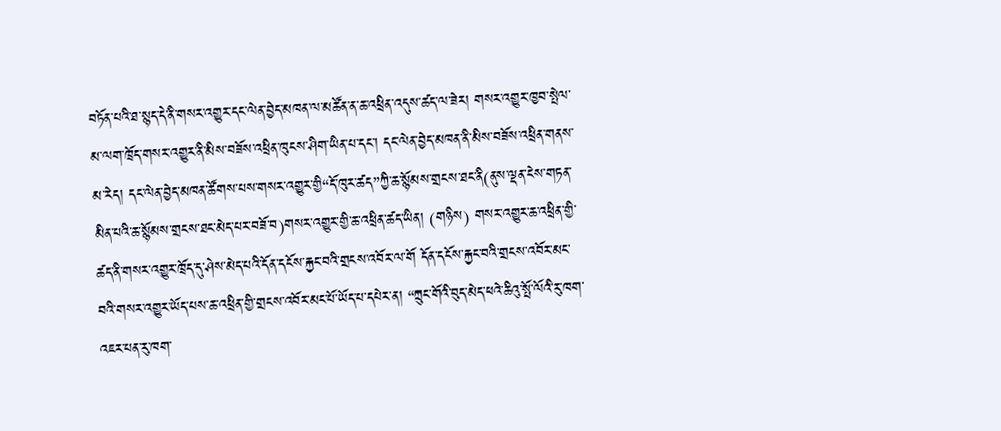བཏོན་པའི་ཐ་སྙད་དེ་ནི་གསར་འགྱུར་དང་ལེན་བྱེད་མཁན་ལ་མཚོན་ན་ཆ་འཕྲིན་འདུས་ཚད་ལ་ཟེར། གསར་འགྱུར་ཁྱབ་སྤེལ་མ་ལག་ཁྲོད་གསར་འགྱུར་ནི་མིས་བཟོས་འཕྲིན་ཁུངས་ཤིག་ཡིན་པ་དང་། དང་ལེན་བྱེད་མཁན་ནི་མིས་བཟོས་འཕྲིན་གནས་མ་རེད། དང་ལེན་བྱེད་མཁན་ཚོགས་པས་གསར་འགྱུར་གྱི“དོ་ཁུར་ཚད”ཀྱི་ཆ་སྙོམས་གྲངས་ཐང་ནི(ནུས་ལྡན་ངེས་གཏན་མིན་པའི་ཆ་སྙོམས་གྲངས་ཐང་མེད་པར་བཟོ་བ)གསར་འགྱུར་གྱི་ཆ་འཕྲིན་ཚད་ཡིན། (གཉིས) གསར་འགྱུར་ཆ་འཕྲིན་གྱི་ཚད་ནི་གསར་འགྱུར་ཁྲོད་དུ་ཤེས་མེད་པའི་དོན་དངོས་རྐྱང་བའི་གྲངས་འབོར་ལ་གོ དོན་དངོས་རྐྱང་བའི་གྲངས་འབོར་མང་བའི་གསར་འགྱུར་ཡོད་པས་ཆ་འཕྲིན་གྱི་གྲངས་འབོར་མང་པོ་ཡོད་པ་དཔེར་ན། “ཀྲུང་གོའི་བུད་མེད་ཕའེ་ཆིའུ་སྤོ་ལོའི་རུ་ཁག་འཇར་པན་རུ་ཁག་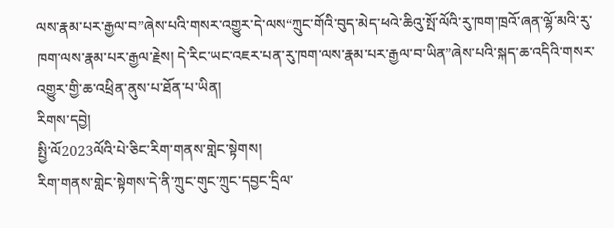ལས་རྣམ་པར་རྒྱལ་བ”ཞེས་པའི་གསར་འགྱུར་དེ་ལས“ཀྲུང་གོའི་བུད་མེད་ཕའེ་ཆིའུ་སྤོ་ལོའི་རུ་ཁག་ཁྲའོ་ཞན་ལྷོ་མའི་རུ་ཁག་ལས་རྣམ་པར་རྒྱལ་རྗེས། དེ་རིང་ཡང་འཇར་པན་རུ་ཁག་ལས་རྣམ་པར་རྒྱལ་བ་ཡིན”ཞེས་པའི་སྐད་ཆ་འདིའི་གསར་འགྱུར་གྱི་ཆ་འཕྲིན་ནུས་པ་ཐོན་པ་ཡིན།
རིགས་དབྱེ།
སྤྱི་ལོ2023ལོའི་པེ་ཅིང་རིག་གནས་གླེང་སྟེགས།
རིག་གནས་གླེང་སྟེགས་དེ་ནི་ཀྲུང་གུང་ཀྲུང་དབྱང་དྲིལ་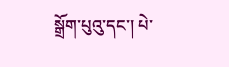སྒྲོག་པུའུ་དང་། པེ་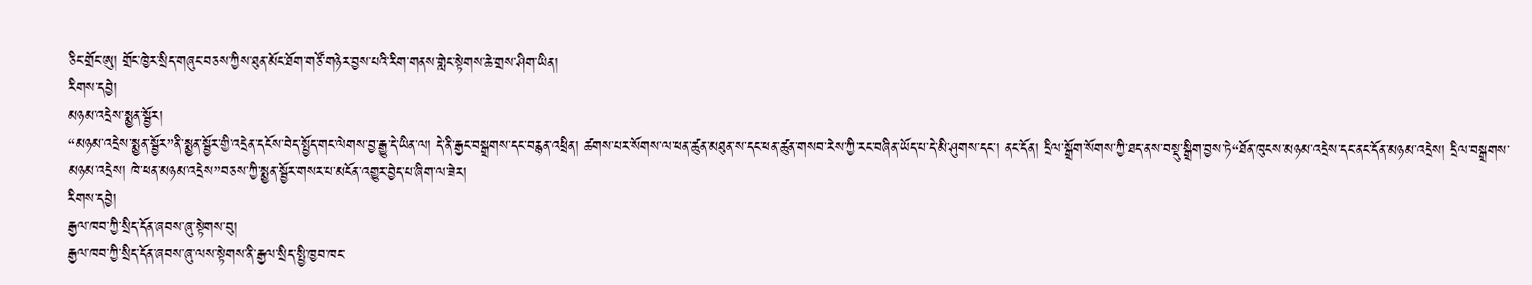ཅིང་གྲོང་ཨུ། གྲོང་ཁྱེར་སྲིད་གཞུང་བཅས་ཀྱིས་ཐུན་མོང་ཐོག་གཙོ་གཉེར་བྱས་པའི་རིག་གནས་གླེང་སྟེགས་ཆེ་གྲས་ཤིག་ཡིན།
རིགས་དབྱེ།
མཉམ་འདྲེས་སྨྱན་སྦྱོར།
“མཉམ་འདྲེས་སྨྱན་སྦྱོར”ནི་སྨྱན་སྦྱོར་གྱི་འདྲེན་དངོས་བེད་སྤྱོད་གང་ལེགས་བྱ་རྒྱུ་དེ་ཡིན་ལ། དེ་ནི་རྒྱང་བསྒྲགས་དང་བརྙན་འཕྲིན། ཚགས་པར་སོགས་ལ་ཕན་ཚུན་མཐུན་ས་དང་ཕན་ཚུན་གསབ་རེས་ཀྱི་རང་བཞིན་ཡོད་པ་དེ་མི་ཤུགས་དང་། ནང་དོན། དྲིལ་སྒྲོག་སོགས་ཀྱི་ཐད་ནས་བསྡུ་སྒྲིག་བྱས་ཏེ“ཐོན་ཁུངས་མཉམ་འདྲེས་དང་ནང་དོན་མཉམ་འདྲེས། དྲིལ་བསྒྲགས་མཉམ་འདྲེས། ཁེ་ཕན་མཉམ་འདྲེས”བཅས་ཀྱི་སྨྱན་སྦྱོར་གསར་པ་མངོན་འགྱུར་བྱེད་པ་ཞིག་ལ་ཟེར།
རིགས་དབྱེ།
རྒྱལ་ཁབ་ཀྱི་སྲིད་དོན་ཞབས་ཞུ་སྟེགས་བུ།
རྒྱལ་ཁབ་ཀྱི་སྲིད་དོན་ཞབས་ཞུ་ལས་སྟེགས་ནི་རྒྱལ་སྲིད་སྤྱི་ཁྱབ་ཁང་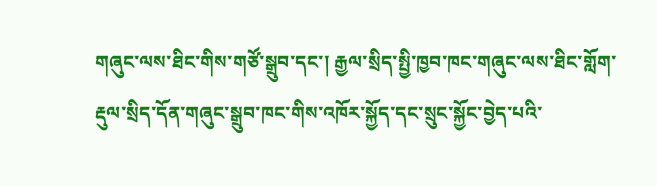གཞུང་ལས་ཐིང་གིས་གཙོ་སྒྲུབ་དང་། རྒྱལ་སྲིད་སྤྱི་ཁྱབ་ཁང་གཞུང་ལས་ཐིང་གློག་རྡུལ་སྲིད་དོན་གཞུང་སྒྲུབ་ཁང་གིས་འཁོར་སྐྱོད་དང་སྲུང་སྐྱོང་བྱེད་པའི་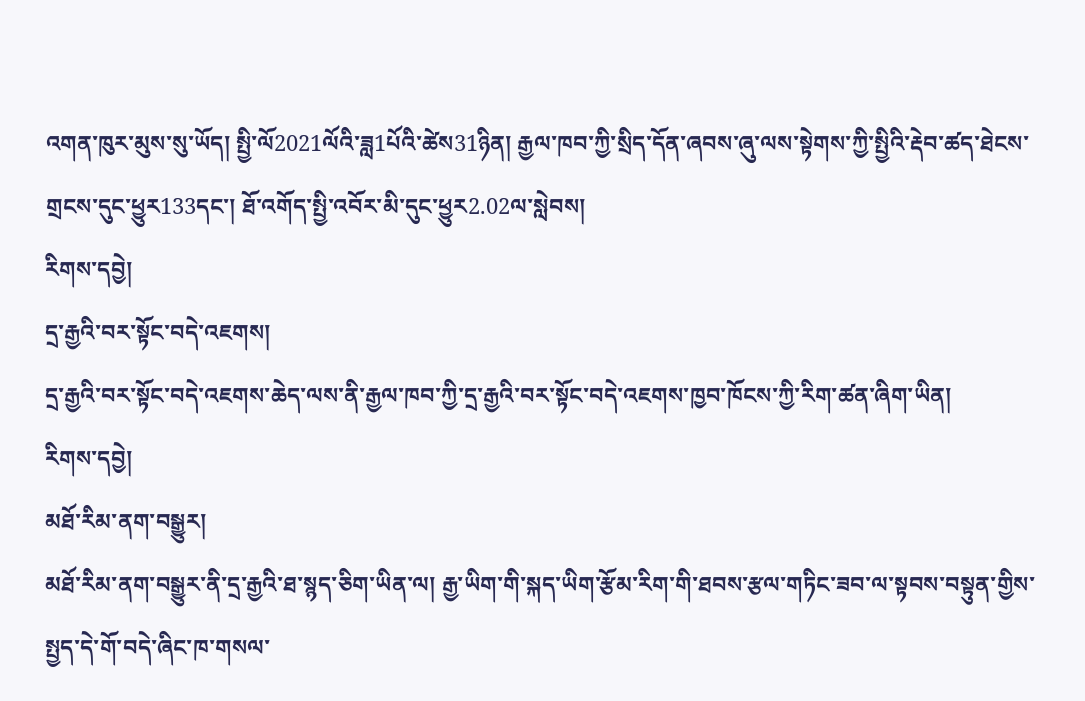འགན་ཁུར་མུས་སུ་ཡོད། སྤྱི་ལོ2021ལོའི་ཟླ1པོའི་ཚེས31ཉིན། རྒྱལ་ཁབ་ཀྱི་སྲིད་དོན་ཞབས་ཞུ་ལས་སྟེགས་ཀྱི་སྤྱིའི་རྡེབ་ཚད་ཐེངས་གྲངས་དུང་ཕྱུར133དང་། ཐོ་འགོད་སྤྱི་འབོར་མི་དུང་ཕྱུར2.02ལ་སླེབས།
རིགས་དབྱེ།
དྲ་རྒྱའི་བར་སྟོང་བདེ་འཇགས།
དྲ་རྒྱའི་བར་སྟོང་བདེ་འཇགས་ཆེད་ལས་ནི་རྒྱལ་ཁབ་ཀྱི་དྲ་རྒྱའི་བར་སྟོང་བདེ་འཇགས་ཁྱབ་ཁོངས་ཀྱི་རིག་ཚན་ཞིག་ཡིན།
རིགས་དབྱེ།
མཐོ་རིམ་ནག་བསྒྱུར།
མཐོ་རིམ་ནག་བསྒྱུར་ནི་དྲ་རྒྱའི་ཐ་སྙད་ཅིག་ཡིན་ལ། རྒྱ་ཡིག་གི་སྐད་ཡིག་རྩོམ་རིག་གི་ཐབས་རྩལ་གཏིང་ཟབ་ལ་སྟབས་བསྟུན་གྱིས་སྤྱད་དེ་གོ་བདེ་ཞིང་ཁ་གསལ་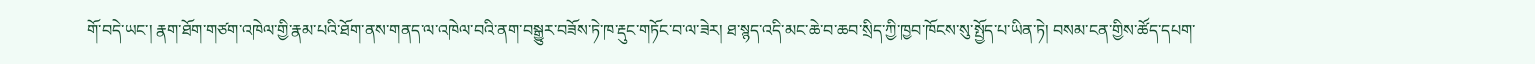གོ་བདེ་ཡང་། རྣག་ཐོག་གཙག་འཁེལ་གྱི་རྣམ་པའི་ཐོག་ནས་གནད་ལ་འཁེལ་བའི་ནག་བསྒྱུར་བཟོས་ཏེ་ཁ་རྡུང་གཏོང་བ་ལ་ཟེར། ཐ་སྙད་འདི་མང་ཆེ་བ་ཆབ་སྲིད་ཀྱི་ཁྱབ་ཁོངས་སུ་སྤྱོད་པ་ཡིན་ཏེ། བསམ་ངན་གྱིས་ཚོད་དཔག་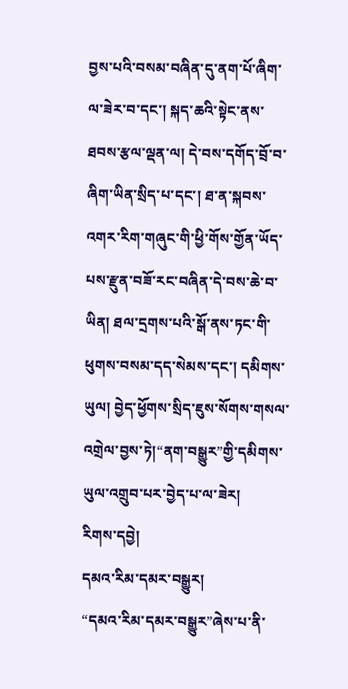བྱས་པའི་བསམ་བཞིན་དུ་ནག་པོ་ཞིག་ལ་ཟེར་བ་དང་། སྐད་ཆའི་སྟེང་ནས་ཐབས་རྩལ་ལྡན་ལ། དེ་བས་དགོད་བྲོ་བ་ཞིག་ཡིན་སྲིད་པ་དང་། ཐ་ན་སྐབས་འགར་རིག་གཞུང་གི་ཕྱི་གོས་གྱོན་ཡོད་པས་རྫུན་བཟོ་རང་བཞིན་དེ་བས་ཆེ་བ་ཡིན། ཐལ་དྲགས་པའི་སྒོ་ནས་ཏང་གི་ཕུགས་བསམ་དད་སེམས་དང་། དམིགས་ཡུལ། བྱེད་ཕྱོགས་སྲིད་ཇུས་སོགས་གསལ་འགྲེལ་བྱས་ཏེ།“ནག་བསྒྱུར”གྱི་དམིགས་ཡུལ་འགྲུབ་པར་བྱེད་པ་ལ་ཟེར།
རིགས་དབྱེ།
དམའ་རིམ་དམར་བསྒྱུར།
“དམའ་རིམ་དམར་བསྒྱུར”ཞེས་པ་ནི་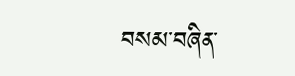བསམ་བཞིན་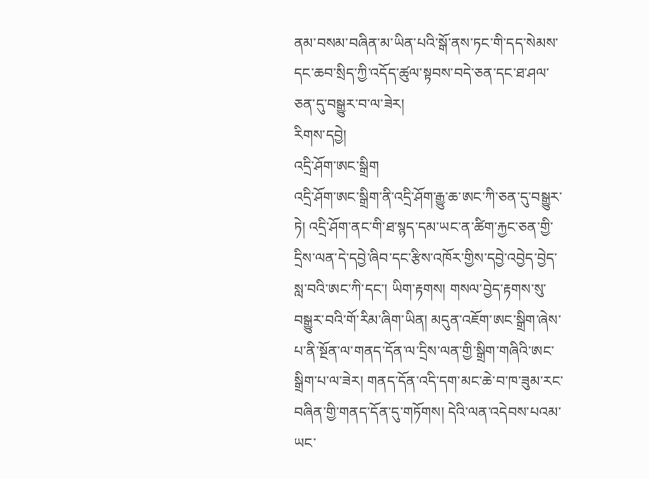ནམ་བསམ་བཞིན་མ་ཡིན་པའི་སྒོ་ནས་ཏང་གི་དད་སེམས་དང་ཆབ་སྲིད་ཀྱི་འདོད་ཚུལ་སྟབས་བདེ་ཅན་དང་ཐ་ཤལ་ཅན་དུ་བསྒྱུར་བ་ལ་ཟེར།
རིགས་དབྱེ།
འདྲི་ཤོག་ཨང་སྒྲིག
འདྲི་ཤོག་ཨང་སྒྲིག་ནི་འདྲི་ཤོག་རྒྱུ་ཆ་ཨང་ཀི་ཅན་དུ་བསྒྱུར་ཏེ། འདྲི་ཤོག་ནང་གི་ཐ་སྙད་དམ་ཡང་ན་ཚིག་རྐྱང་ཅན་གྱི་དྲིས་ལན་དེ་དབྱེ་ཞིབ་དང་རྩིས་འཁོར་གྱིས་དབྱེ་འབྱེད་བྱེད་སླ་བའི་ཨང་ཀི་དང་། ཡིག་རྟགས། གསལ་བྱེད་རྟགས་སུ་བསྒྱུར་བའི་གོ་རིམ་ཞིག་ཡིན། མདུན་འཇོག་ཨང་སྒྲིག་ཞེས་པ་ནི་སྔོན་ལ་གནད་དོན་ལ་དྲིས་ལན་གྱི་སྒྲིག་གཞིའི་ཨང་སྒྲིག་པ་ལ་ཟེར། གནད་དོན་འདི་དག་མང་ཆེ་བ་ཁ་ཟུམ་རང་བཞིན་གྱི་གནད་དོན་དུ་གཏོགས། དེའི་ལན་འདེབས་པའམ་ཡང་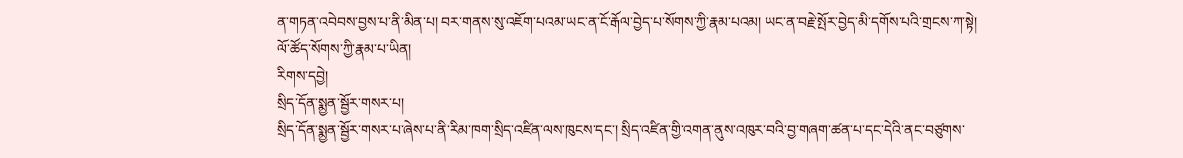ན་གཏན་འབེབས་བྱས་པ་ནི་མིན་པ། བར་གནས་སུ་འཇོག་པའམ་ཡང་ན་ངོ་རྒོལ་བྱེད་པ་སོགས་ཀྱི་རྣམ་པའམ། ཡང་ན་བརྗེ་སྤོར་བྱེད་མི་དགོས་པའི་གྲངས་ཀ་སྟེ། ལོ་ཚོད་སོགས་ཀྱི་རྣམ་པ་ཡིན།
རིགས་དབྱེ།
སྲིད་དོན་སྨྱན་སྦྱོར་གསར་པ།
སྲིད་དོན་སྨྱན་སྦྱོར་གསར་པ་ཞེས་པ་ནི་རིམ་ཁག་སྲིད་འཛིན་ལས་ཁུངས་དང་། སྲིད་འཛིན་གྱི་འགན་ནུས་འཁུར་བའི་བྱ་གཞག་ཚན་པ་དང་དེའི་ནང་བཙུགས་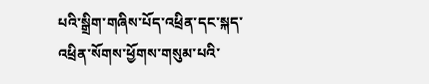པའི་སྒྲིག་གཞིས་པོད་འཕྲིན་དང་སྐད་འཕྲིན་སོགས་ཕྱོགས་གསུམ་པའི་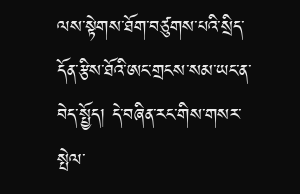ལས་སྟེགས་ཐོག་བཙུགས་པའི་སྲིད་དོན་རྩིས་ཐོའི་ཨང་གྲངས་སམ་ཡང་ན་བེད་སྤྱོད། དེ་བཞིན་རང་གིས་གསར་སྤེལ་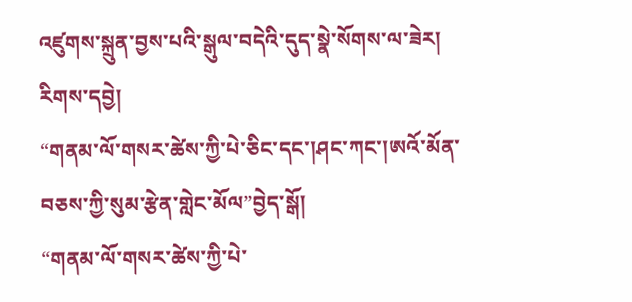འཛུགས་སྐྲུན་བྱས་པའི་སྒུལ་བདེའི་དུད་སྣེ་སོགས་ལ་ཟེར།
རིགས་དབྱེ།
“གནམ་ལོ་གསར་ཚེས་ཀྱི་པེ་ཅིང་དང་།ཤང་ཀང་།ཨའོ་མོན་བཅས་ཀྱི་སུམ་རྩེན་གླེང་མོལ”བྱེད་སྒོ།
“གནམ་ལོ་གསར་ཚེས་ཀྱི་པེ་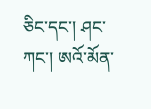ཅིང་དང་། ཤང་ཀང་། ཨའོ་མོན་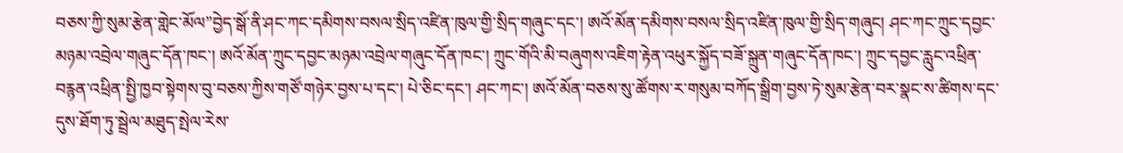བཅས་ཀྱི་སུམ་རྩེན་གླེང་མོལ”བྱེད་སྒོ་ནི་ཤང་ཀང་དམིགས་བསལ་སྲིད་འཛིན་ཁུལ་གྱི་སྲིད་གཞུང་དང་། ཨའོ་མོན་དམིགས་བསལ་སྲིད་འཛིན་ཁུལ་གྱི་སྲིད་གཞུང། ཤང་ཀང་ཀྲུང་དབྱང་མཉམ་འབྲེལ་གཞུང་དོན་ཁང་། ཨའོ་མོན་ཀྲུང་དབྱང་མཉམ་འབྲེལ་གཞུང་དོན་ཁང་། ཀྲུང་གོའི་མི་བཞུགས་འཇིག་རྟེན་འཕུར་སྐྱོད་བཟོ་སྐྲུན་གཞུང་དོན་ཁང་། ཀྲུང་དབྱང་རླུང་འཕྲིན་བརྙན་འཕྲིན་སྤྱི་ཁྱབ་སྟེགས་བུ་བཅས་ཀྱིས་གཙོ་གཉེར་བྱས་པ་དང་། པེ་ཅིང་དང་། ཤང་ཀང་། ཨའོ་མོན་བཅས་སུ་ཚོགས་ར་གསུམ་བཀོད་སྒྲིག་བྱས་ཏེ་སུམ་རྩེན་བར་སྣང་ས་ཚིགས་དང་དུས་ཐོག་ཏུ་སྦྲེལ་མཐུད་སྤེལ་རེས་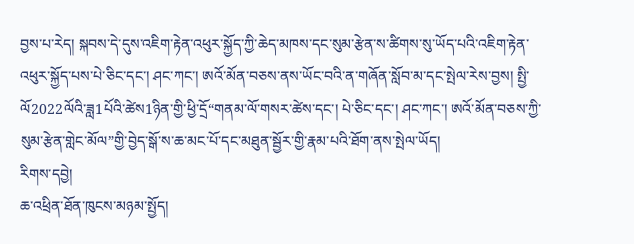བྱས་པ་རེད། སྐབས་དེ་དུས་འཇིག་རྟེན་འཕུར་སྐྱོད་ཀྱི་ཆེད་མཁས་དང་སུམ་རྩེན་ས་ཚིགས་སུ་ཡོད་པའི་འཇིག་རྟེན་འཕུར་སྐྱོད་པས་པེ་ཅིང་དང་། ཤང་ཀང་། ཨའོ་མོན་བཅས་ནས་ཡོང་བའི་ན་གཞོན་སློབ་མ་དང་སྤེལ་རེས་བྱས། སྤྱི་ལོ2022ལོའི་ཟླ1པོའི་ཚེས1ཉིན་གྱི་ཕྱི་དྲོ“གནམ་ལོ་གསར་ཚེས་དང་། པེ་ཅིང་དང་། ཤང་ཀང་། ཨའོ་མོན་བཅས་ཀྱི་སུམ་རྩེན་གླེང་མོལ”གྱི་བྱེད་སྒོ་ས་ཆ་མང་པོ་དང་མཐུན་སྦྱོར་གྱི་རྣམ་པའི་ཐོག་ནས་སྤེལ་ཡོད།
རིགས་དབྱེ།
ཆ་འཕྲིན་ཐོན་ཁུངས་མཉམ་སྤྱོད།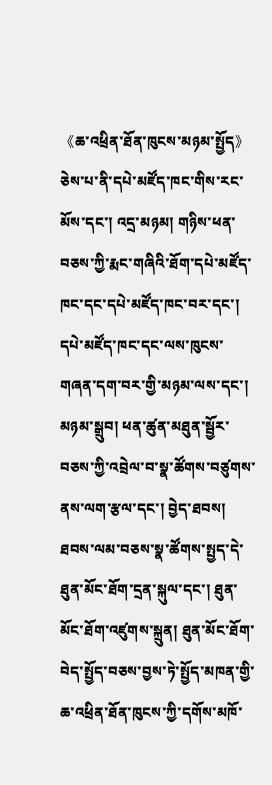《ཆ་འཕྲིན་ཐོན་ཁུངས་མཉམ་སྤྱོད》ཅེས་པ་ནི་དཔེ་མཛོད་ཁང་གིས་རང་མོས་དང་། འདྲ་མཉམ། གཉིས་ཕན་བཅས་ཀྱི་རྨང་གཞིའི་ཐོག་དཔེ་མཛོད་ཁང་དང་དཔེ་མཛོད་ཁང་བར་དང་། དཔེ་མཛོད་ཁང་དང་ལས་ཁུངས་གཞན་དག་བར་གྱི་མཉམ་ལས་དང་། མཉམ་སྒྲུབ། ཕན་ཚུན་མཐུན་སྦྱོར་བཅས་ཀྱི་འབྲེལ་བ་སྣ་ཚོགས་བཙུགས་ནས་ལག་རྩལ་དང་། བྱེད་ཐབས། ཐབས་ལམ་བཅས་སྣ་ཚོགས་སྤྱད་དེ་ཐུན་མོང་ཐོག་དྲན་སྐུལ་དང་། ཐུན་མོང་ཐོག་འཛུགས་སྐྲུན། ཐུན་མོང་ཐོག་བེད་སྤྱོད་བཅས་བྱས་ཏེ་སྤྱོད་མཁན་གྱི་ཆ་འཕྲིན་ཐོན་ཁུངས་ཀྱི་དགོས་མཁོ་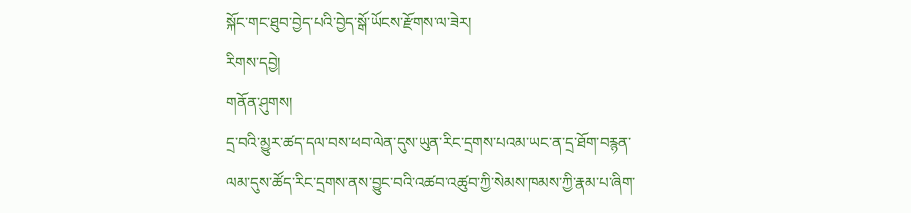སྐོང་གང་ཐུབ་བྱེད་པའི་བྱེད་སྒོ་ཡོངས་རྫོགས་ལ་ཟེར།
རིགས་དབྱེ།
གནོན་ཤུགས།
དྲ་བའི་མྱུར་ཚད་དལ་བས་ཕབ་ལེན་དུས་ཡུན་རིང་དྲགས་པའམ་ཡང་ན་དྲ་ཐོག་བརྙན་ལམ་དུས་ཚོད་རིང་དྲགས་ནས་བྱུང་བའི་འཚབ་འཚུབ་ཀྱི་སེམས་ཁམས་ཀྱི་རྣམ་པ་ཞིག་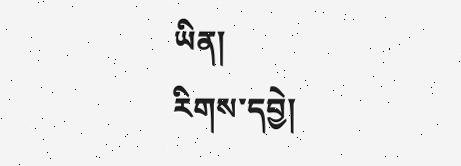ཡིན།
རིགས་དབྱེ།